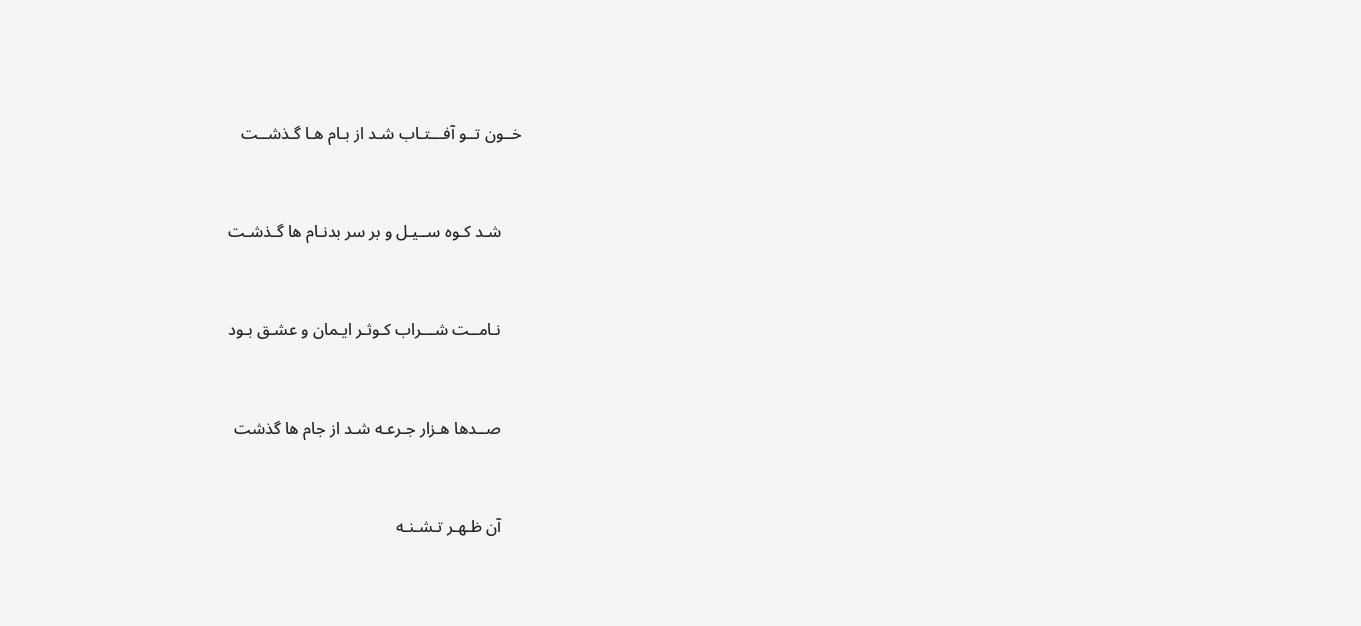خــون تــو آفـــتـاب شـد از بـام هـا گـذشــت



     شـد کـوه ســیـل و بر سر بدنـام ها گـذشـت



     نـامــت شـــراب کـوثـر ایـمان و عشـق بـود



     صــدها هـزار جـرعـه شـد از جام ها گذشت



     آن ظـهـر تـشـنـه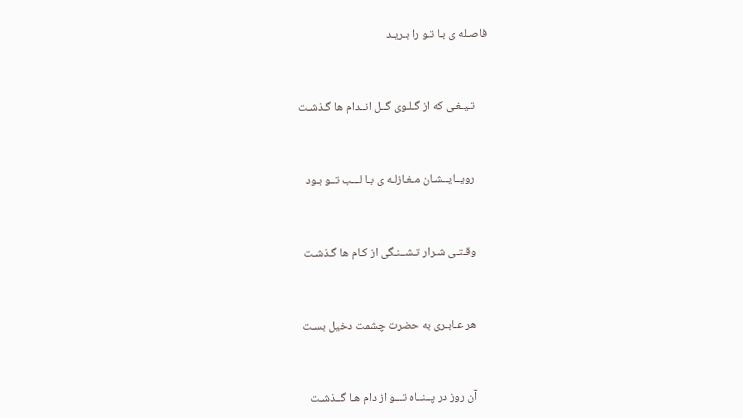فاصـله ی بـا تـو را بـریـد



     تـیـغـی که از گـلـوی گــل انــدام ها گـذشـت



     رویــایــشـان مـغـازلـه ی بـا لـــب تــو بـود



     وقـتـی شـرار تـشــنـگی از کـام ها گـذشـت



     هر عـابـری به حضرت چشمت دخیل بسـت



     آن روز در پــنــاه تـــو از دام هـا گــذشـت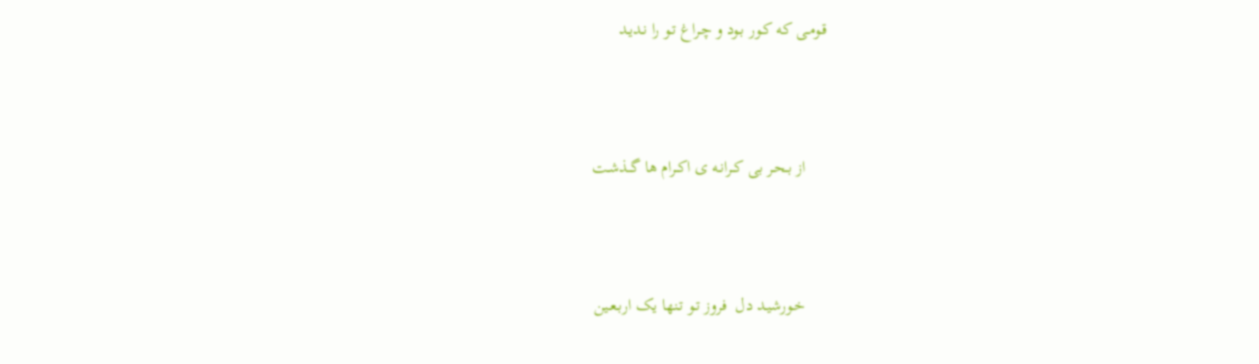قـومـی که کـور بـود و چـراغ تـو را نـدیـد



     از بـحـر بی کــرانـه ی اکــرام ها گــذشـت



     خـورشیـد دل  فروز تـو تـنها یک اربـعـین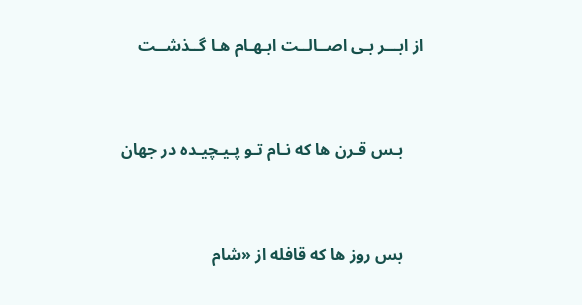از ابـــر بـی اصــالــت ابـهـام هـا گــذشــت



     بـس قـرن ها که نـام تـو پـیـچیـده در جهان



     بس روز ها که قافله از «شام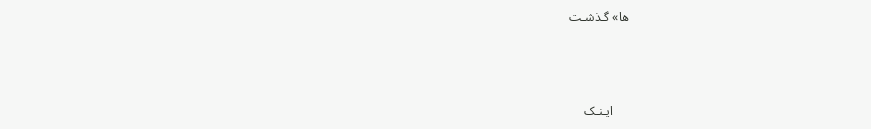ها» گـذشـت



     ایـنـک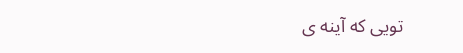تویی که آینه ی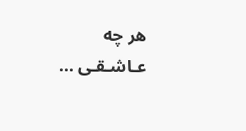هر چه عـاشـقـی ...